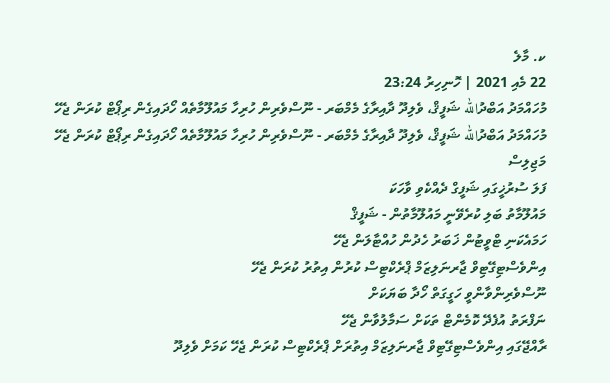ކ. މާލެ
22 މެއި 2021 | ހޮނިހިރު 23:24
މުހައްމަދު އަބްދުالله ޝަފީޤް، ވެލިދޫ ދާއިރާގެ މެމްބަރ - ނޫސްވެރިން ހުރިހާ މައުލޫމާތެއް ހޯދައިގެން ރިޕޯޓް ކުރަން ޖެހޭ
މުހައްމަދު އަބްދުالله ޝަފީޤް، ވެލިދޫ ދާއިރާގެ މެމްބަރ - ނޫސްވެރިން ހުރިހާ މައުލޫމާތެއް ހޯދައިގެން ރިޕޯޓް ކުރަން ޖެހޭ
މަޖިލިސް
ފަލަ ސުރުޚީގައި ޝަފީގް ދެއްކެވި ވާހަކަ
މައުލޫމާތު ބަލި ކުރެވޭނީ މައުލޫމާތުން - ޝަފީޤް
ހަމައެކަނި ޓްވީޓުން ޚަބަރު ހެދުން ހުއްޓާލަން ޖެހޭ
އިންވެސްޓިގޭޓިވް ޖާރނަލިޒަމް ޕްރެކްޓިސް ކުރުން އިތުރު ކުރަން ޖެހޭ
ނޫސްވެރިންވާންވީ ހަގީގަތް ހޯދާ ބަޔަކަށް
ނަފްރަތު އުފެދޭ ކޮމެންޓް ތަކަށް ސަމާލުވާން ޖެހޭ
ރާއްޖޭގައި އިންވެސްޓިގޭޓިވް ޖާރނަލިޒަމް އިތުރަށް ޕްރެކްޓިސް ކުރަން ޖެހޭ ކަމަށް ވެލިދޫ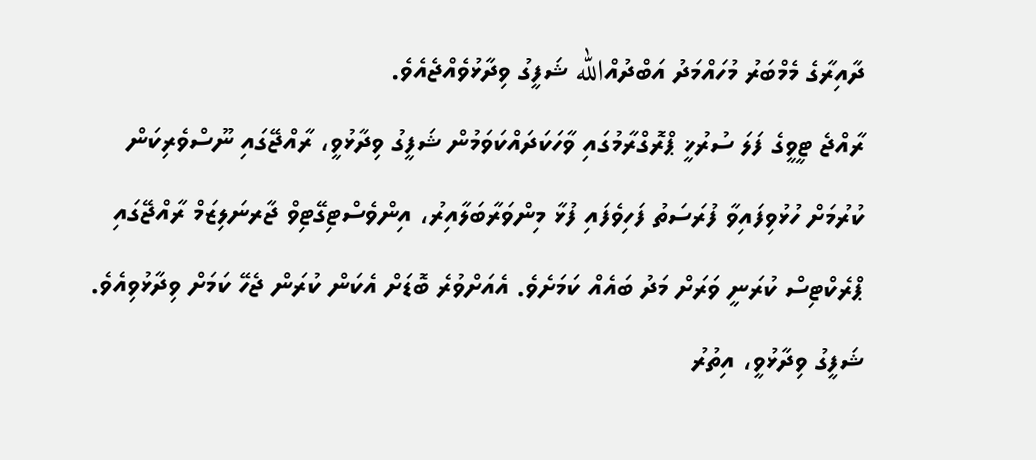ދާއިރާގެ މެމްބަރު މުހައްމަދު އަބްދުއްالله ޝަފީގު ވިދާޅުވެއްޖެއެވެ.
ރާއްޖެ ޓީވީގެ ފަލަ ސުރުޚީ ޕްރޮގްރާމުގައި ވާހަކަދައްކަވަމުން ޝަފީގު ވިދާޅުވީ، ރާއްޖޭގައި ނޫސްވެރިކަން ކުރުމަށް ހުޅުވިފައިވާ ފުރަސަތު ފަހިވެފައި ފުޅާ މިންވަރާބަލާއިރު، އިންވެސްޓިގޭޓިވް ޖާރނަލިޒަމް ރާއްޖޭގައި ޕްރެކްޓިސް ކުރަނީ ވަރަށް މަދު ބައެއް ކަމަށެވެ. އެއަށްވުރެ ބޮޑަށް އެކަން ކުރަން ޖެހޭ ކަމަށް ވިދާޅުވިއެވެ.
ޝަފީގު ވިދާޅުވީ، އިތުރު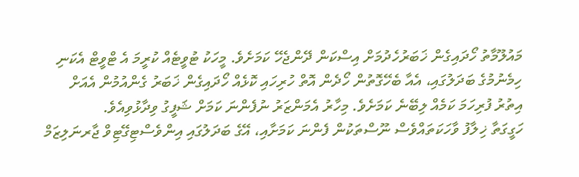މައުލޫމާތު ހޯދައިގެން ޚަބަރުހެދުމަށް އިސްކަން ދޭންޖެހޭ ކަމަށެވެ. މީހަކު ޓުވީޓެއް ކުރީމަ އެ ޓްވީޓް އެކަނި ހިމެނުމުގެ ބަދަލުގައި، އެއާ ބެހޭގޮތުން ހޯދެން އޮތް ހުރިހައި ކޮޅެއް ހޯދައިގެން ޚަބަރު ގެންއުމުން އެއަށް އިތުރު ފުރިހަމަ ކަމެއް ލިބޭނެ ކަމަށެވެ. މިހާރު އެމަންޒަރު ނުފެންނަ ކަމަށް ޝަފީގު ވިދާޅުވިއެވެ.
ހަގީގަތާ ޚިލާފު ވާހަކަތައްވެސް ނޫސްތަކުން ފެންނަ ކަމަށާއި، އޭގެ ބަދަލުގައި އިންވެސްޓިގޭޓިވް ޖާރނަލިޒަމް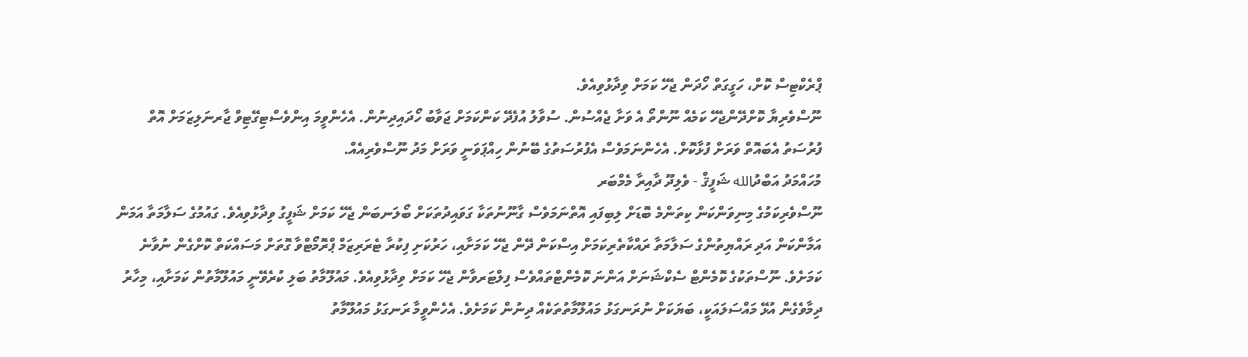ޕްރެކްޓިސް ކޮށް، ހަގީގަތް ހޯދަން ޖެހޭ ކަމަށް ވިދާޅުވިއެވެ.
ނޫސްވެރިޔާ ކޮށްދޭންޖެހޭ ކަމެއް ނޫންތޯ އެ ވަށާ ޖެއްސުން. ސުވާލު އުފެދޭ ކަންކަމަށް ޖަވާބު ހޯދައިދިނުން. އެހެންވީމަ އިންވެސްޓިގޭޓިވް ޖާރނަލިޒަމަށް އޮތް ފުރުސަތު އެބައޮތް ވަރަށް ފުޅާކޮށް. އެހެންނަމަވެސް އެފުރުސަތުގެ ބޭނުން ހިއްޕަވަނީ ވަރަށް މަދު ނޫސްވެރިއެއް.
މުހައްމަދު އަބްދުالله ޝަފީޤް - ވެލިދޫ ދާއިރާ މެމްބަރ
ނޫސްވެރިކަމުގެ މިނިވަންކަން ކިތަންމެ ބޮޑަށް ލިބިފައި އޮތްނަމަވެސް ގާނޫނުތަކާ ގަވައިދުތަކަށް ބޯލަނބަން ޖެހޭ ކަމަށް ޝަފީގު ވިދާޅުވިއެވެ. ގައުމުގެ ސަލާމަތާ އަމަން އަމާންކަން އަދި ރައްޔިތުންގެ ސަލާމަތާ ރައްކާތެރިކަމަށް އިސްކަން ދޭން ޖެހޭ ކަމަށާއި، ހަރުކަށި ފިކުރާ ޓެރަރިޒަމް ޕްރޮމޯޓްވާ ގޮތަށް މަސައްކަތް ކޮށްގެން ނުވާނެ ކަމަށެވެ. ނޫސްތަކުގެ ކޮމެންޓް ސެކްޝަނަށް އަންނަ ކޮމެންޓްތައްވެސް ފިލްޓަރވާން ޖެހޭ ކަމަށް ވިދާޅުވިއެވެ. މައުލޫމާތު ބަލި ކުރެވޭނީ މައުލޫމާތުން ކަމަށާއި، މިހާރު ދިމާވެގެން އުޅޭ މައްސަލައަކީ، ބަޔަކަށް ނުރަނގަޅު މައުލޫމާތުތަކެއް ދިނުން ކަމަށެވެ. އެހެންވީމާ ރަނގަޅު މައުލޫމާތު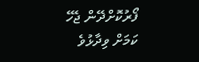ފޯރުކޮށްދޭން ޖެހޭ ކަމަށް ވިދާޅުވެ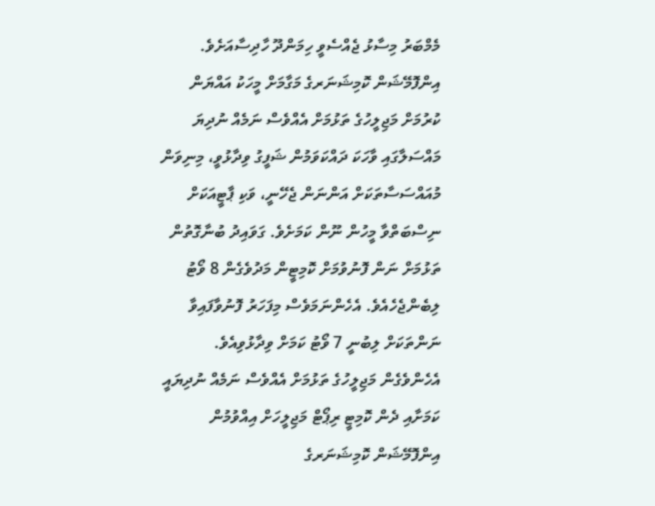މެމްބަރު މިސާޅު ޖެއްސެވީ ހިމަންދޫ ހާދިސާއަށެވެ.
އިންފޮމޭޝަން ކޮމިޝަނަރގެ މަގާމަށް މީހަކު އައްޔަން ކުރުމަށް މަޖިލީހުގެ ތަޅުމަށް އެއްވެސް ނަމެއް ނުދިޔަ މައްސަލާގައި ވާހަކަ ދައްކަވަމުން ޝަފީގު ވިދާޅުވީ، މިނިވަން މުއައްސަސާތަކަށް އަންނަން ޖެހޭނީ، ވަކި ޕާޓީއަކަށް ނިސްބަތްވާ މީހުން ނޫން ކަމަށެވެ. ގަވައިދު ބުނާގޮތުން ތަޅުމަށް ނަން ފޮނުވުމަށް ކޮމިޓީން މަދުވެގެން 8 ވޯޓު ލިބެންޖެހެއެވެ. އެހެންނަމަވެސް މިފަހަރު ފޮނުވާފައިވާ ނަންތަކަށް ލިބުނީ 7 ވޯޓު ކަމަށް ވިދާޅުވިއެވެ.
އެހެންވެގެން މަޖިލީހުގެ ތަޅުމަށް އެއްވެސް ނަމެއް ނުދިޔައީ ކަމަށާއި ދެން ކޮމިޓީ ރިޕޯޓް މަޖިލީހަށް އިއްވުމުން އިންފޮމޭޝަން ކޮމިޝަނަރގެ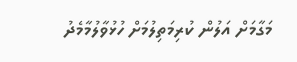މަގާމަށް އަލުން ކުރިމަތިލުމަށް ހުޅުވާލުމާމެދު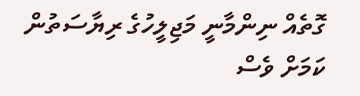ގޮތެއް ނިންމާނީ މަޖިލީހުގެ ރިޔާސަތުން ކަމަށް ވެސް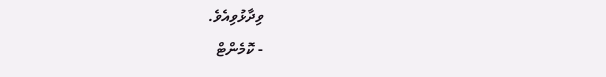ވިދާޅުވިއެވެ.
- ކޮމެންޓް